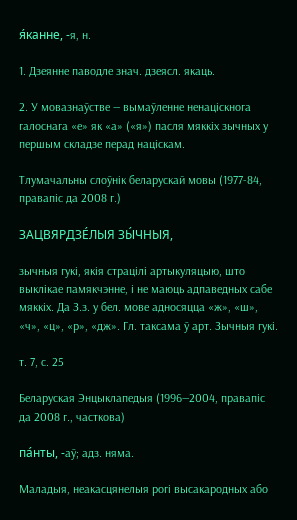я́канне, ‑я, н.

1. Дзеянне паводле знач. дзеясл. якаць.

2. У мовазнаўстве — вымаўленне ненаціскнога галоснага «е» як «а» («я») пасля мяккіх зычных у першым складзе перад націскам.

Тлумачальны слоўнік беларускай мовы (1977-84, правапіс да 2008 г.)

ЗАЦВЯРДЗЕ́ЛЫЯ ЗЫ́ЧНЫЯ,

зычныя гукі, якія страцілі артыкуляцыю, што выклікае памякчэнне, і не маюць адпаведных сабе мяккіх. Да З.з. у бел. мове адносяцца «ж», «ш», «ч», «ц», «р», «дж». Гл. таксама ў арт. Зычныя гукі.

т. 7, с. 25

Беларуская Энцыклапедыя (1996—2004, правапіс да 2008 г., часткова)

па́нты, ‑аў; адз. няма.

Маладыя, неакасцянелыя рогі высакародных або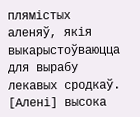плямістых аленяў, якія выкарыстоўваюцца для вырабу лекавых сродкаў. [Алені] высока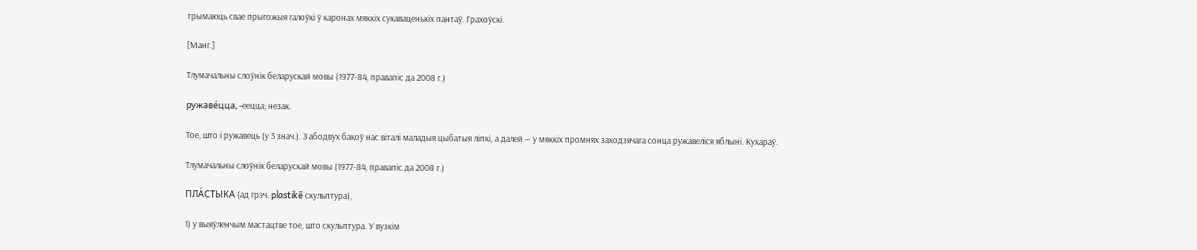трымаюць свае прыгожыя галоўкі ў каронах мяккіх сукаваценькіх пантаў. Грахоўскі.

[Манг.]

Тлумачальны слоўнік беларускай мовы (1977-84, правапіс да 2008 г.)

ружаве́цца, ‑еецца; незак.

Тое, што і ружавець (у 3 знач.). З абодвух бакоў нас віталі маладыя цыбатыя ліпкі, а далей — у мяккіх промнях заходзячага сонца ружавеліся яблыні. Кухараў.

Тлумачальны слоўнік беларускай мовы (1977-84, правапіс да 2008 г.)

ПЛА́СТЫКА (ад грэч. plastikē скульптура),

1) у выяўленчым мастацтве тое, што скульптура. У вузкім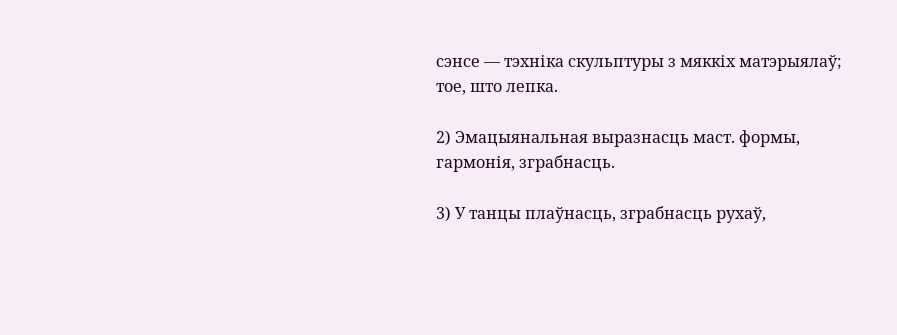сэнсе — тэхніка скульптуры з мяккіх матэрыялаў; тое, што лепка.

2) Эмацыянальная выразнасць маст. формы, гармонія, зграбнасць.

3) У танцы плаўнасць, зграбнасць рухаў,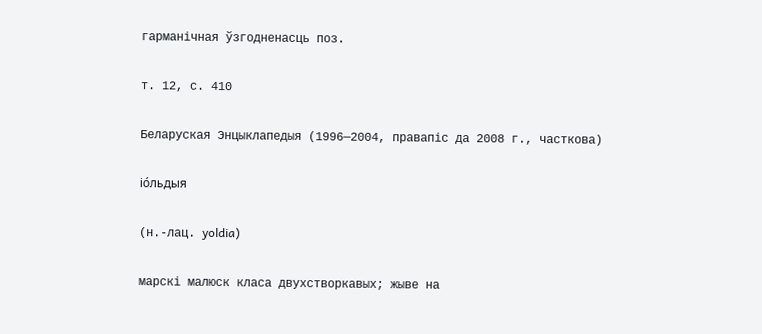гарманічная ўзгодненасць поз.

т. 12, с. 410

Беларуская Энцыклапедыя (1996—2004, правапіс да 2008 г., часткова)

іо́льдыя

(н.-лац. yoldia)

марскі малюск класа двухстворкавых; жыве на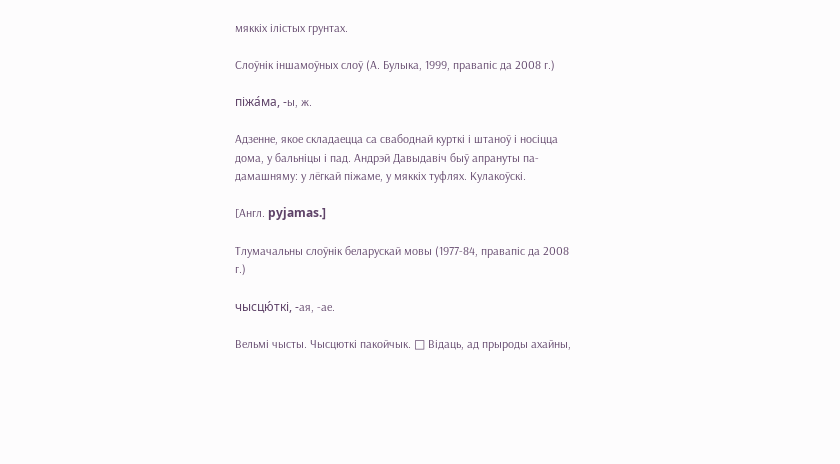мяккіх ілістых грунтах.

Слоўнік іншамоўных слоў (А. Булыка, 1999, правапіс да 2008 г.)

піжа́ма, ‑ы, ж.

Адзенне, якое складаецца са свабоднай курткі і штаноў і носіцца дома, у бальніцы і пад. Андрэй Давыдавіч быў апрануты па-дамашняму: у лёгкай піжаме, у мяккіх туфлях. Кулакоўскі.

[Англ. pyjamas.]

Тлумачальны слоўнік беларускай мовы (1977-84, правапіс да 2008 г.)

чысцю́ткі, ‑ая, ‑ае.

Вельмі чысты. Чысцюткі пакойчык. □ Відаць, ад прыроды ахайны,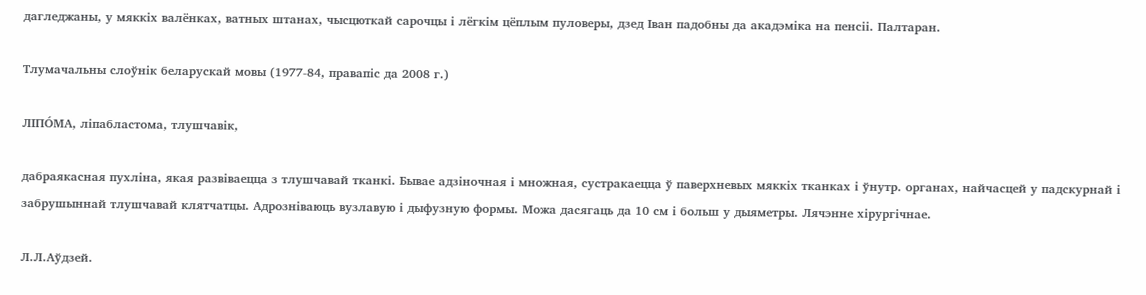дагледжаны, у мяккіх валёнках, ватных штанах, чысцюткай сарочцы і лёгкім цёплым пуловеры, дзед Іван падобны да акадэміка на пенсіі. Палтаран.

Тлумачальны слоўнік беларускай мовы (1977-84, правапіс да 2008 г.)

ЛІПО́МА, ліпабластома, тлушчавік,

дабраякасная пухліна, якая развіваецца з тлушчавай тканкі. Бывае адзіночная і множная, сустракаецца ў паверхневых мяккіх тканках і ўнутр. органах, найчасцей у падскурнай і забрушыннай тлушчавай клятчатцы. Адрозніваюць вузлавую і дыфузную формы. Можа дасягаць да 10 см і больш у дыяметры. Лячэнне хірургічнае.

Л.Л.Аўдзей.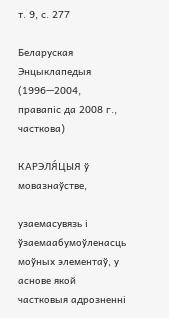т. 9, с. 277

Беларуская Энцыклапедыя (1996—2004, правапіс да 2008 г., часткова)

КАРЭЛЯ́ЦЫЯ ў мовазнаўстве,

узаемасувязь і ўзаемаабумоўленасць моўных элементаў, у аснове якой частковыя адрозненні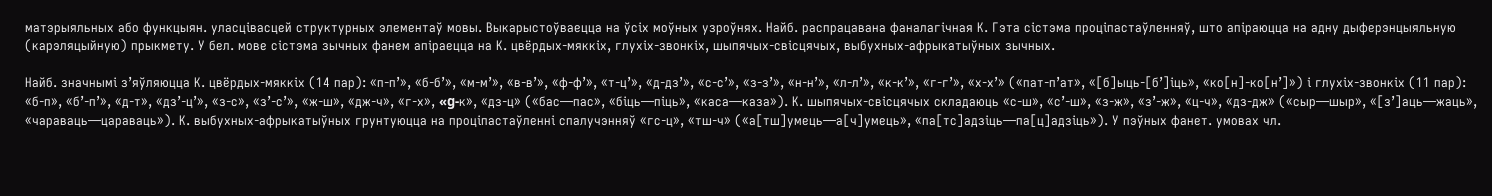матэрыяльных або функцыян. уласцівасцей структурных элементаў мовы. Выкарыстоўваецца на ўсіх моўных узроўнях. Найб. распрацавана фаналагічная К. Гэта сістэма проціпастаўленняў, што апіраюцца на адну дыферэнцыяльную (карэляцыйную) прыкмету. У бел. мове сістэма зычных фанем апіраецца на К. цвёрдых-мяккіх, глухіх-звонкіх, шыпячых-свісцячых, выбухных-афрыкатыўных зычных.

Найб. значнымі з’яўляюцца К. цвёрдых-мяккіх (14 пар): «п-п’», «б-б’», «м-м’», «в-в’», «ф-ф’», «т-ц’», «д-дз’», «с-с’», «з-з’», «н-н’», «л-л’», «к-к’», «г-г’», «х-х’» («пат-п’ат», «[б]ыць-[б’]іць», «ко[н]-ко[н’]») і глухіх-звонкіх (11 пар): «б-п», «б’-п’», «д-т», «дз’-ц’», «з-с», «з’-с’», «ж-ш», «дж-ч», «г-х», «g-к», «дз-ц» («бас—пас», «біць—піць», «каса—каза»). К. шыпячых-свісцячых складаюць «с-ш», «с’-ш», «з-ж», «з’-ж», «ц-ч», «дз-дж» («сыр—шыр», «[з’]аць—жаць», «чараваць—цараваць»). К. выбухных-афрыкатыўных грунтуюцца на проціпастаўленні спалучэнняў «гс-ц», «тш-ч» («а[тш]умець—а[ч]умець», «па[тс]адзіць—па[ц]адзіць»). У пэўных фанет. умовах чл.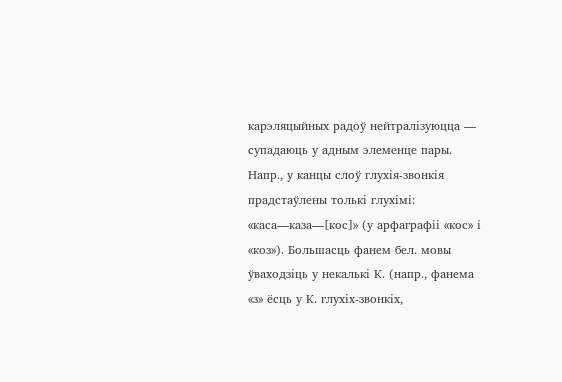карэляцыйных радоў нейтралізуюцца — супадаюць у адным элеменце пары. Напр., у канцы слоў глухія-звонкія прадстаўлены толькі глухімі: «каса—каза—[кос]» (у арфаграфіі «кос» і «коз»). Большасць фанем бел. мовы ўваходзіць у некалькі К. (напр., фанема «з» ёсць у К. глухіх-звонкіх,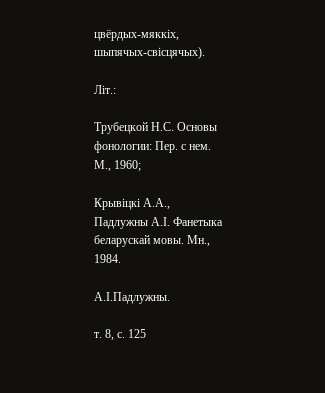цвёрдых-мяккіх, шыпячых-свісцячых).

Літ.:

Трубецкой Н.С. Основы фонологии: Пер. с нем. М., 1960;

Крывіцкі А.А., Падлужны А.І. Фанетыка беларускай мовы. Мн., 1984.

А.І.Падлужны.

т. 8, с. 125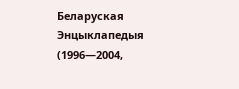Беларуская Энцыклапедыя (1996—2004,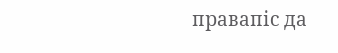правапіс да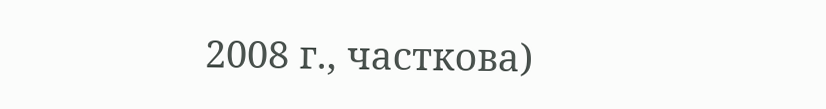2008 г., часткова)